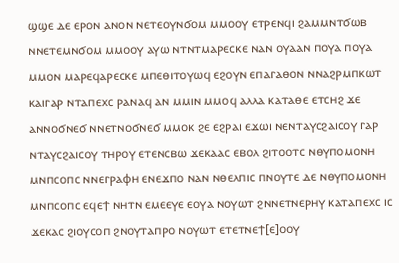ϣϣⲉ ⲇⲉ ⲉⲣⲟⲛ ⲁⲛⲟⲛ ⲛⲉⲧⲉⲟⲩⲛϭⲟⲙ ⲙⲙⲟⲟⲩ ⲉⲧⲣⲉⲛϥⲓ ϩⲁⲙⲙⲛⲧϭⲱⲃ ⲛⲛⲉⲧⲉⲙⲛϭⲟⲙ ⲙⲙⲟⲟⲩ ⲁⲩⲱ ⲛⲧⲛⲧⲙⲁⲣⲉⲥⲕⲉ ⲛⲁⲛ ⲟⲩⲁⲁⲛ ⲡⲟⲩⲁ ⲡⲟⲩⲁ ⲙⲙⲟⲛ ⲙⲁⲣⲉϥⲁⲣⲉⲥⲕⲉ ⲙⲡⲉⲑⲓⲧⲟⲩⲱϥ ⲉϩⲟⲩⲛ ⲉⲡⲁⲅⲁⲑⲟⲛ ⲛⲛⲁϩⲣⲙⲡⲕⲱⲧ ⲕⲁⲓⲅⲁⲣ ⲛⲧⲁⲡⲉⲭⲥ ⲣⲁⲛⲁϥ ⲁⲛ ⲙⲙⲓⲛ ⲙⲙⲟϥ ⲁⲗⲗⲁ ⲕⲁⲧⲁⲑⲉ ⲉⲧⲥⲏϩ ϫⲉ ⲁⲛⲛⲟϭⲛⲉϭ ⲛⲛⲉⲧⲛⲟϭⲛⲉϭ ⲙⲙⲟⲕ ϩⲉ ⲉϩⲣⲁⲓ ⲉϫⲱⲓ ⲛⲉⲛⲧⲁⲩⲥϩⲁⲓⲥⲟⲩ ⲅⲁⲣ ⲛⲧⲁⲩⲥϩⲁⲓⲥⲟⲩ ⲧⲏⲣⲟⲩ ⲉⲧⲉⲛⲥⲃⲱ ϫⲉⲕⲁⲁⲥ ⲉⲃⲟⲗ ϩⲓⲧⲟⲟⲧⲥ ⲛⲑⲩⲡⲟⲙⲟⲛⲏ ⲙⲛⲡⲥⲟⲡⲥ ⲛⲛⲉⲅⲣⲁⲫⲏ ⲉⲛⲉϫⲡⲟ ⲛⲁⲛ ⲛⲑⲉⲗⲡⲓⲥ ⲡⲛⲟⲩⲧⲉ ⲇⲉ ⲛⲑⲩⲡⲟⲙⲟⲛⲏ ⲙⲛⲡⲥⲟⲡⲥ ⲉϥⲉϯ ⲛⲏⲧⲛ ⲉⲙⲉⲉⲩⲉ ⲉⲟⲩⲁ ⲛⲟⲩⲱⲧ ϩⲛⲛⲉⲧⲛⲉⲣⲏⲩ ⲕⲁⲧⲁⲡⲉⲭⲥ ⲓⲥ ϫⲉⲕⲁⲥ ϩⲓⲟⲩⲥⲟⲡ ϩⲛⲟⲩⲧⲁⲡⲣⲟ ⲛⲟⲩⲱⲧ ⲉⲧⲉⲧⲛⲉϯ[ⲉ]ⲟⲟⲩ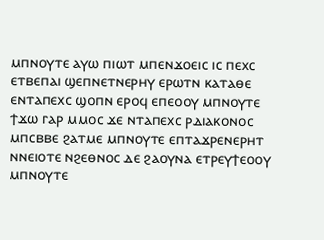ⲙⲡⲛⲟⲩⲧⲉ ⲁⲩⲱ ⲡⲓⲱⲧ ⲙⲡⲉⲛϫⲟⲉⲓⲥ ⲓⲥ ⲡⲉⲭⲥ ⲉⲧⲃⲉⲡⲁⲓ ϣⲉⲡⲛⲉⲧⲛⲉⲣⲏⲩ ⲉⲣⲱⲧⲛ ⲕⲁⲧⲁⲑⲉ ⲉⲛⲧⲁⲡⲉⲭⲥ ϣⲟⲡⲛ ⲉⲣⲟϥ ⲉⲡⲉⲟⲟⲩ ⲙⲡⲛⲟⲩⲧⲉ ϯϫⲱ ⲅⲁⲣ ⲙⲙⲟⲥ ϫⲉ ⲛⲧⲁⲡⲉⲭⲥ ⲣⲇⲓⲁⲕⲟⲛⲟⲥ ⲙⲡⲥⲃⲃⲉ ϩⲁⲧⲙⲉ ⲙⲡⲛⲟⲩⲧⲉ ⲉⲡⲧⲁϫⲣⲉⲛⲉⲣⲏⲧ ⲛⲛⲉⲓⲟⲧⲉ ⲛϩⲉⲑⲛⲟⲥ ⲇⲉ ϩⲁⲟⲩⲛⲁ ⲉⲧⲣⲉⲩϯⲉⲟⲟⲩ ⲙⲡⲛⲟⲩⲧⲉ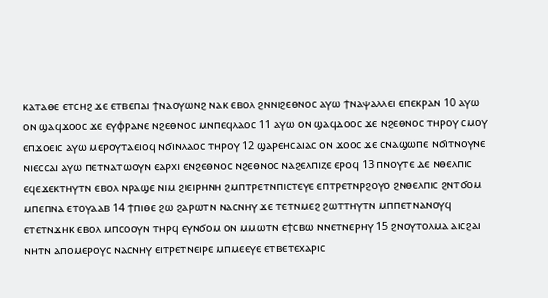ⲕⲁⲧⲁⲑⲉ ⲉⲧⲥⲏϩ ϫⲉ ⲉⲧⲃⲉⲡⲁⲓ ϯⲛⲁⲟⲩⲱⲛϩ ⲛⲁⲕ ⲉⲃⲟⲗ ϩⲛⲛⲓϩⲉⲑⲛⲟⲥ ⲁⲩⲱ ϯⲛⲁⲯⲁⲗⲗⲉⲓ ⲉⲡⲉⲕⲣⲁⲛ 10 ⲁⲩⲱ ⲟⲛ ϣⲁϥϫⲟⲟⲥ ϫⲉ ⲉⲩⲫⲣⲁⲛⲉ ⲛϩⲉⲑⲛⲟⲥ ⲙⲛⲡⲉϥⲗⲁⲟⲥ 11 ⲁⲩⲱ ⲟⲛ ϣⲁϥⲇⲟⲟⲥ ϫⲉ ⲛϩⲉⲑⲛⲟⲥ ⲧⲏⲣⲟⲩ ⲥⲙⲟⲩ ⲉⲡϫⲟⲉⲓⲥ ⲁⲩⲱ ⲙⲉⲣⲟⲩⲧⲁⲉⲓⲟϥ ⲛϭⲓⲛⲗⲁⲟⲥ ⲧⲏⲣⲟⲩ 12 ϣⲁⲣⲉⲏⲥⲁⲓⲁⲥ ⲟⲛ ϫⲟⲟⲥ ϫⲉ ⲥⲛⲁϣⲱⲡⲉ ⲛϭⲓⲧⲛⲟⲩⲛⲉ ⲛⲓⲉⲥⲥⲁⲓ ⲁⲩⲱ ⲡⲉⲧⲛⲁⲧⲱⲟⲩⲛ ⲉⲁⲣⲭⲓ ⲉⲛϩⲉⲑⲛⲟⲥ ⲛϩⲉⲑⲛⲟⲥ ⲛⲁϩⲉⲗⲡⲓⲍⲉ ⲉⲣⲟϥ 13 ⲡⲛⲟⲩⲧⲉ ⲇⲉ ⲛⲑⲉⲗⲡⲓⲥ ⲉϥⲉϫⲉⲕⲧⲏⲩⲧⲛ ⲉⲃⲟⲗ ⲛⲣⲁϣⲉ ⲛⲓⲙ ϩⲓⲉⲓⲣⲏⲛⲏ ϩⲙⲡⲧⲣⲉⲧⲛⲡⲓⲥⲧⲉⲩⲉ ⲉⲡⲧⲣⲉⲧⲛⲣϩⲟⲩⲟ ϩⲛⲑⲉⲗⲡⲓⲥ ϩⲛⲧϭⲟⲙ ⲙⲡⲉⲡⲛⲁ ⲉⲧⲟⲩⲁⲁⲃ 14 ϯⲡⲓⲑⲉ ϩⲱ ϩⲁⲣⲱⲧⲛ ⲛⲁⲥⲛⲏⲩ ϫⲉ ⲧⲉⲧⲛⲙⲉϩ ϩⲱⲧⲧⲏⲩⲧⲛ ⲙⲡⲡⲉⲧⲛⲁⲛⲟⲩϥ ⲉⲧⲉⲧⲛϫⲏⲕ ⲉⲃⲟⲗ ⲙⲡⲥⲟⲟⲩⲛ ⲧⲏⲣϥ ⲉⲩⲛϭⲟⲙ ⲟⲛ ⲙⲙⲱⲧⲛ ⲉϯⲥⲃⲱ ⲛⲛⲉⲧⲛⲉⲣⲏⲩ 15 ϩⲛⲟⲩⲧⲟⲗⲙⲁ ⲁⲓⲥϩⲁⲓ ⲛⲏⲧⲛ ⲁⲡⲟⲙⲉⲣⲟⲩⲥ ⲛⲁⲥⲛⲏⲩ ⲉⲓⲧⲣⲉⲧⲛⲉⲓⲣⲉ ⲙⲡⲙⲉⲉⲩⲉ ⲉⲧⲃⲉⲧⲉⲭⲁⲣⲓⲥ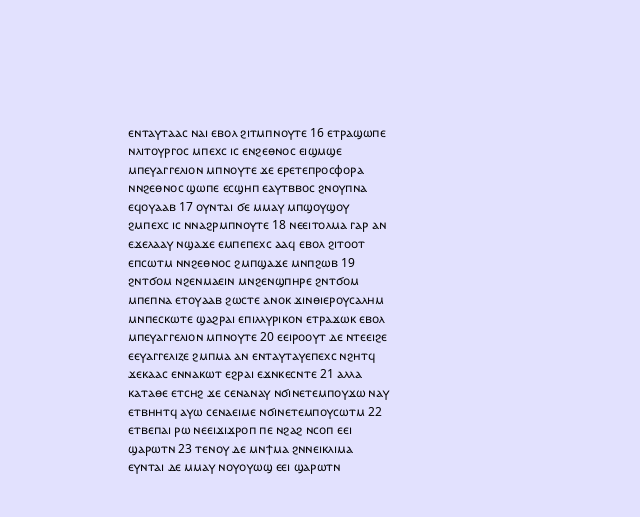ⲉⲛⲧⲁⲩⲧⲁⲁⲥ ⲛⲁⲓ ⲉⲃⲟⲗ ϩⲓⲧⲙⲡⲛⲟⲩⲧⲉ 16 ⲉⲧⲣⲁϣⲱⲡⲉ ⲛⲗⲓⲧⲟⲩⲣⲅⲟⲥ ⲙⲡⲉⲭⲥ ⲓⲥ ⲉⲛϩⲉⲑⲛⲟⲥ ⲉⲓϣⲙϣⲉ ⲙⲡⲉⲩⲁⲅⲅⲉⲗⲓⲟⲛ ⲙⲡⲛⲟⲩⲧⲉ ϫⲉ ⲉⲣⲉⲧⲉⲡⲣⲟⲥⲫⲟⲣⲁ ⲛⲛϩⲉⲑⲛⲟⲥ ϣⲱⲡⲉ ⲉⲥϣⲏⲡ ⲉⲁⲩⲧⲃⲃⲟⲥ ϩⲛⲟⲩⲡⲛⲁ ⲉϥⲟⲩⲁⲁⲃ 17 ⲟⲩⲛⲧⲁⲓ ϭⲉ ⲙⲙⲁⲩ ⲙⲡϣⲟⲩϣⲟⲩ ϩⲙⲡⲉⲭⲥ ⲓⲥ ⲛⲛⲁϩⲣⲙⲡⲛⲟⲩⲧⲉ 18 ⲛⲉⲉⲓⲧⲟⲗⲙⲁ ⲅⲁⲣ ⲁⲛ ⲉϫⲉⲗⲁⲁⲩ ⲛϣⲁϫⲉ ⲉⲙⲡⲉⲡⲉⲭⲥ ⲁⲁϥ ⲉⲃⲟⲗ ϩⲓⲧⲟⲟⲧ ⲉⲡⲥⲱⲧⲙ ⲛⲛϩⲉⲑⲛⲟⲥ ϩⲙⲡϣⲁϫⲉ ⲙⲛⲡϩⲱⲃ 19 ϩⲛⲧϭⲟⲙ ⲛϩⲉⲛⲙⲁⲉⲓⲛ ⲙⲛϩⲉⲛϣⲡⲏⲣⲉ ϩⲛⲧϭⲟⲙ ⲙⲡⲉⲡⲛⲁ ⲉⲧⲟⲩⲁⲁⲃ ϩⲱⲥⲧⲉ ⲁⲛⲟⲕ ϫⲓⲛⲑⲓⲉⲣⲟⲩⲥⲁⲗⲏⲙ ⲙⲛⲡⲉⲥⲕⲱⲧⲉ ϣⲁϩⲣⲁⲓ ⲉⲡⲓⲗⲗⲩⲣⲓⲕⲟⲛ ⲉⲧⲣⲁϫⲱⲕ ⲉⲃⲟⲗ ⲙⲡⲉⲩⲁⲅⲅⲉⲗⲓⲟⲛ ⲙⲡⲛⲟⲩⲧⲉ 20 ⲉⲉⲓⲣⲟⲟⲩⲧ ⲇⲉ ⲛⲧⲉⲉⲓϩⲉ ⲉⲉⲩⲁⲅⲅⲉⲗⲓⲍⲉ ϩⲙⲡⲙⲁ ⲁⲛ ⲉⲛⲧⲁⲩⲧⲁⲩⲉⲡⲉⲭⲥ ⲛϩⲏⲧϥ ϫⲉⲕⲁⲁⲥ ⲉⲛⲛⲁⲕⲱⲧ ⲉϩⲣⲁⲓ ⲉϫⲛⲕⲉⲥⲛⲧⲉ 21 ⲁⲗⲗⲁ ⲕⲁⲧⲁⲑⲉ ⲉⲧⲥⲏϩ ϫⲉ ⲥⲉⲛⲁⲛⲁⲩ ⲛϭⲓⲛⲉⲧⲉⲙⲡⲟⲩϫⲱ ⲛⲁⲩ ⲉⲧⲃⲏⲏⲧϥ ⲁⲩⲱ ⲥⲉⲛⲁⲉⲓⲙⲉ ⲛϭⲓⲛⲉⲧⲉⲙⲡⲟⲩⲥⲱⲧⲙ 22 ⲉⲧⲃⲉⲡⲁⲓ ⲣⲱ ⲛⲉⲉⲓϫⲓϫⲣⲟⲡ ⲡⲉ ⲛϩⲁϩ ⲛⲥⲟⲡ ⲉⲉⲓ ϣⲁⲣⲱⲧⲛ 23 ⲧⲉⲛⲟⲩ ⲇⲉ ⲙⲛϯⲙⲁ ϩⲛⲛⲉⲓⲕⲗⲓⲙⲁ ⲉⲩⲛⲧⲁⲓ ⲇⲉ ⲙⲙⲁⲩ ⲛⲟⲩⲟⲩⲱϣ ⲉⲉⲓ ϣⲁⲣⲱⲧⲛ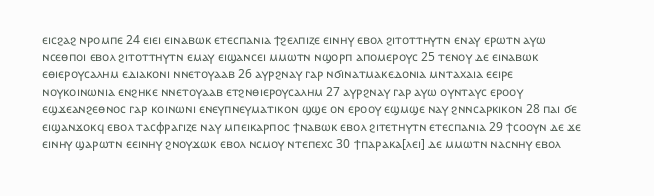ⲉⲓⲥϩⲁϩ ⲛⲣⲟⲙⲡⲉ 24 ⲉⲓⲉⲓ ⲉⲓⲛⲁⲃⲱⲕ ⲉⲧⲉⲥⲡⲁⲛⲓⲁ ϯϩⲉⲗⲡⲓⲍⲉ ⲉⲓⲛⲏⲩ ⲉⲃⲟⲗ ϩⲓⲧⲟⲧⲧⲏⲩⲧⲛ ⲉⲛⲁⲩ ⲉⲣⲱⲧⲛ ⲁⲩⲱ ⲛⲥⲉⲑⲡⲟⲓ ⲉⲃⲟⲗ ϩⲓⲧⲟⲧⲧⲏⲩⲧⲛ ⲉⲙⲁⲩ ⲉⲓϣⲁⲛⲥⲉⲓ ⲙⲙⲱⲧⲛ ⲛϣⲟⲣⲡ ⲁⲡⲟⲙⲉⲣⲟⲩⲥ 25 ⲧⲉⲛⲟⲩ ⲇⲉ ⲉⲓⲛⲁⲃⲱⲕ ⲉⲑⲓⲉⲣⲟⲩⲥⲁⲗⲏⲙ ⲉⲇⲓⲁⲕⲟⲛⲓ ⲛⲛⲉⲧⲟⲩⲁⲁⲃ 26 ⲁⲩⲣϩⲛⲁⲩ ⲅⲁⲣ ⲛϭⲓⲛⲁⲧⲙⲁⲕⲉⲇⲟⲛⲓⲁ ⲙⲛⲧⲁⲭⲁⲓⲁ ⲉⲉⲓⲣⲉ ⲛⲟⲩⲕⲟⲓⲛⲱⲛⲓⲁ ⲉⲛϩⲏⲕⲉ ⲛⲛⲉⲧⲟⲩⲁⲁⲃ ⲉⲧϩⲛⲑⲓⲉⲣⲟⲩⲥⲁⲗⲏⲙ 27 ⲁⲩⲣϩⲛⲁⲩ ⲅⲁⲣ ⲁⲩⲱ ⲟⲩⲛⲧⲁⲩⲥ ⲉⲣⲟⲟⲩ ⲉϣϫⲉⲁⲛϩⲉⲑⲛⲟⲥ ⲅⲁⲣ ⲕⲟⲓⲛⲱⲛⲓ ⲉⲛⲉⲩⲡⲛⲉⲩⲙⲁⲧⲓⲕⲟⲛ ϣϣⲉ ⲟⲛ ⲉⲣⲟⲟⲩ ⲉϣⲙϣⲉ ⲛⲁⲩ ϩⲛⲛⲥⲁⲣⲕⲓⲕⲟⲛ 28 ⲡⲁⲓ ϭⲉ ⲉⲓϣⲁⲛϫⲟⲕϥ ⲉⲃⲟⲗ ⲧⲁⲥⲫⲣⲁⲅⲓⲍⲉ ⲛⲁⲩ ⲙⲡⲉⲓⲕⲁⲣⲡⲟⲥ ϯⲛⲁⲃⲱⲕ ⲉⲃⲟⲗ ϩⲓⲧⲉⲧⲏⲩⲧⲛ ⲉⲧⲉⲥⲡⲁⲛⲓⲁ 29 ϯⲥⲟⲟⲩⲛ ⲇⲉ ϫⲉ ⲉⲓⲛⲏⲩ ϣⲁⲣⲱⲧⲛ ⲉⲉⲓⲛⲏⲩ ϩⲛⲟⲩϫⲱⲕ ⲉⲃⲟⲗ ⲛⲥⲙⲟⲩ ⲛⲧⲉⲡⲉⲭⲥ 30 ϯⲡⲁⲣⲁⲕⲁ[ⲗⲉⲓ] ⲇⲉ ⲙⲙⲱⲧⲛ ⲛⲁⲥⲛⲏⲩ ⲉⲃⲟⲗ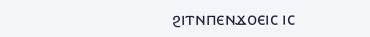ϩⲓⲧⲛⲡⲉⲛϫⲟⲉⲓⲥ ⲓⲥ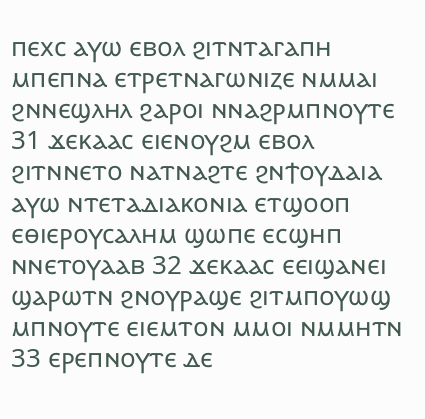ⲡⲉⲭⲥ ⲁⲩⲱ ⲉⲃⲟⲗ ϩⲓⲧⲛⲧⲁⲅⲁⲡⲏ ⲙⲡⲉⲡⲛⲁ ⲉⲧⲣⲉⲧⲛⲁⲅⲱⲛⲓⲍⲉ ⲛⲙⲙⲁⲓ ϩⲛⲛⲉϣⲗⲏⲗ ϩⲁⲣⲟⲓ ⲛⲛⲁϩⲣⲙⲡⲛⲟⲩⲧⲉ 31 ϫⲉⲕⲁⲁⲥ ⲉⲓⲉⲛⲟⲩϩⲙ ⲉⲃⲟⲗ ϩⲓⲧⲛⲛⲉⲧⲟ ⲛⲁⲧⲛⲁϩⲧⲉ ϩⲛϯⲟⲩⲇⲁⲓⲁ ⲁⲩⲱ ⲛⲧⲉⲧⲁⲇⲓⲁⲕⲟⲛⲓⲁ ⲉⲧϣⲟⲟⲡ ⲉⲑⲓⲉⲣⲟⲩⲥⲁⲗⲏⲙ ϣⲱⲡⲉ ⲉⲥϣⲏⲡ ⲛⲛⲉⲧⲟⲩⲁⲁⲃ 32 ϫⲉⲕⲁⲁⲥ ⲉⲉⲓϣⲁⲛⲉⲓ ϣⲁⲣⲱⲧⲛ ϩⲛⲟⲩⲣⲁϣⲉ ϩⲓⲧⲙⲡⲟⲩⲱϣ ⲙⲡⲛⲟⲩⲧⲉ ⲉⲓⲉⲙⲧⲟⲛ ⲙⲙⲟⲓ ⲛⲙⲙⲏⲧⲛ 33 ⲉⲣⲉⲡⲛⲟⲩⲧⲉ ⲇⲉ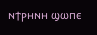ⲛϯⲣⲏⲛⲏ ϣⲱⲡⲉ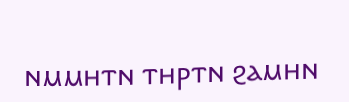ⲛⲙⲙⲏⲧⲛ ⲧⲏⲣⲧⲛ ϩⲁⲙⲏⲛ